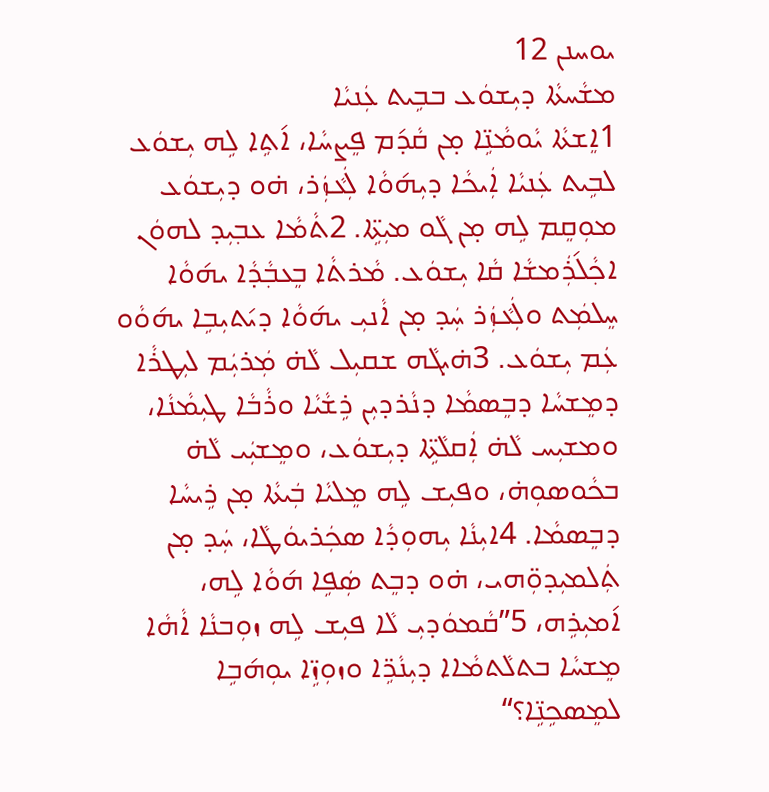ܝܘܚܢܢ 12
ܡܫܵܚܬܵܐ ܕܝܼܫܘܿܥ ܒܒܹܝܬ ܥܲܢܝܵܐ
1ܐܸܫܬܵܐ ܝܵܘܡܵܢܹ̈ܐ ܡ̣ܢ ܩܵܕ݇ܡ ܦܸܨܚܵܐ، ܐ݇ܬܹܐ ܠܹܗ ܝܼܫܘܿܥ ܠܒܹܝܬ ܥܲܢܝܵܐ ܐܲܝܟܵܐ ܕܝܼܗ݇ܘܵܐ ܠܲܥܵܙܲܪ، ܗ̇ܘ ܕܝܼܫܘܿܥ ܡܘܼܩܸܡ ܠܹܗ ܡ̣ܢ ܓܵܘ ܡܝܼܬܹ̈ܐ. 2ܬܵܡܵܐ ܥܒ݂ܝܼܕ ܠܗܘܿܢ ܐܟ݂ܵܠ݇ܪܲܡܫܵܐ ܩܵܐ ܝܼܫܘܿܥ. ܡܵܪܬܵܐ ܒܸܥܒ݂ܵܕܵܐ ܝܗ݇ܘܵܐ ܚܸܠܡܲܬ ܘܠܲܥܵܙܲܪ ܚܲܕ ܡ̣ܢ ܐܵܢܝܼ ܝܗ݇ܘܵܐ ܕܝ݇ܬܝܼܒܹܐ ܝܗ݇ܘܵܘ ܥܲܡ ܝܼܫܘܿܥ. 3ܗ̇ܝܓܵܗ ܫܩܝܼܠ ܠܵܗ̇ ܡܲܪܝܲܡ ܠܝܼܛܪܵܐ ܕܡܸܫܚܵܐ ܕܒܸܣܡܵܐ ܕܢܵܪܕܝܼܢ ܪܹܫܵܝܵܐ ܘܪܵܒܵܐ ܛܝܼܡܵܢܵܐ، ܘܡܫܝܼܚ ܠܵܗ̇ ܐܲܩܠܵܬܹ̈ܐ ܕܝܼܫܘܿܥ، ܘܡܸܫܝܲܝ ܠܵܗ̇ ܒܟܵܘܣܘܼܗ̇، ܘܦܝܼܫ ܠܹܗ ܡܸܠܝܵܐ ܒܲܝܬܵܐ ܡ̣ܢ ܪܹܝܚܵܐ ܕܒܸܣܡܵܐ. 4ܐܝܼܢܵܐ ܝܼܗܘܼܕܵܐ ܣܟܲܪܝܘܿܛܵܐ، ܚܲܕ ܡ̣ܢ ܬܲܠܡܝܼܕܘܼ̈ܗܝ، ܗ̇ܘ ܕܒܸܬ ܣܲܦܹܐ ܗ݇ܘܵܐ ܠܹܗ، ܐ݇ܡܝܼܪܹܗ، 5”ܩܵܡܘܿܕܝܼ ܠܵܐ ܦܝܼܫ ܠܹܗ ܙܘܼܒܢܵܐ ܐܵܗܵܐ ܡܸܫܚܵܐ ܒܬܠܵܬܡܵܐܐ ܕܝܼܢܵܪܹ̈ܐ ܘܙܘܼܙܹ̈ܐ ܝܘܼܗ݇ܒܹܐ ܠܡܸܣܟܹܢܹ̈ܐ؟“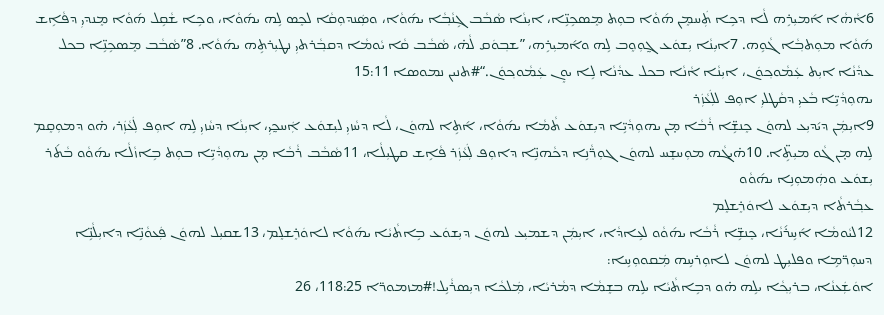6ܐܵܗܵܐ ܐ݇ܡܝܼܪܹܗ ܠܵܐ ܕܟܹܐ ܬܲܚܡܸܢ ܗ݇ܘܵܐ ܒܘܼܬ ܡܸܣܟܹܢܹ̈ܐ، ܐܝܼܢܵܐ ܣܵܒܵܒ ܓܹܢܵܒ݂ܵܐ ܝܗ݇ܘܵܐ، ܘܣܲܢܕܘܼܩܵܐ ܠܟܸܣ ܠܹܗ ܝܗ݇ܘܵܐ، ܘܟܹܐ ܫܵܩܹܠ ܗ݇ܘܵܐ ܡܸܢܕܝܼ ܕܦܵܐܹܫ ܗ݇ܘܵܐ ܡܘܼܬܒ݂ܵܐ ܓܵܘܹܗ. 7ܐܝܼܢܵܐ ܝܼܫܘܿܥ ܓ̰ܘܼܘܸܒ ܠܹܗ ܘܐ݇ܡܝܼܪܹܗ، ”ܫܒ݂ܘܿܩ ܠܵܗ̇، ܣܵܒܵܒ ܩܵܐ ܝܵܘܡܵܐ ܕܩܒ݂ܵܪܬܝܼ ܢܛܝܼܪܬܹܗ ܝܗ݇ܘܵܐ. 8”ܣܵܒܵܒ ܡܸܣܟܹܢܹ̈ܐ ܒܟܠ ܥܕܵܢܵܐ ܐܝܼܬ ܥܲܡܵܘܟ݂ܘܿܢ، ܐܝܼܢܵܐ ܐܵܢܵܐ ܒܟܠ ܥܕܵܢܵܐ ܠܹܐ ܝܘܸܢ ܥܲܡܵܘܟ݂ܘܿܢ.“#ܬܢܝܢ ܢܡܘܣܐ 15:11
ܝܗܘܼܕܵܝܹ̈ܐ ܒܵܥܝܼ ܕܩܵܛܠܝܼ ܐܘܼܦ ܠܠܲܥܵܙܲܪ
9ܐܝܼܡܲܢ ܕܝ݇ܕܝܼܥ ܠܗܘܿܢ ܟܸܢܫܹ̈ܐ ܪܵܒܵܐ ܡ̣ܢ ܝܗܘܼܕܵܝܹ̈ܐ ܕܝܼܫܘܿܥ ܬܵܡܵܐ ܝܗ݇ܘܵܐ، ܐ݇ܬܹܐ ܠܗܘܿܢ، ܠܵܐ ܕܚܵܙܝܼ ܠܝܼܫܘܿܥ ܐܲܚܟ̰ܝܼ، ܐܝܼܢܵܐ ܕܚܵܙܝܼ ܠܹܗ ܐܘܼܦ ܠܲܥܵܙܲܪ، ܗ̇ܘ ܕܡܘܼܩܸܡ ܠܹܗ ܡ̣ܢ ܓܵܘ ܡܝܼܬܹ̈ܐ. 10ܗ̇ܝܓܵܗ ܡܘܼܚܫܸܚ ܠܗܘܿܢ ܓܘܼܪ̈ܵܢܹܐ ܕܟܵܗܢܹ̈ܐ ܕܐܘܼܦ ܠܲܥܵܙܲܪ ܦܵܐܹܫ ܩܛܝܼܠܵܐ، 11ܣܵܒܵܒ ܪܵܒܵܐ ܡ̣ܢ ܝܗܘܼܕܵܝܹ̈ܐ ܒܘܼܬ ܒܹܐܙܵܠܵܐ ܝܗ݇ܘܵܘ ܒܵܬ݇ܪ ܝܼܫܘܿܥ ܘܗܲܡܘܼܢܹܐ ܝܗ݇ܘܵܘ
ܥܒ݂ܵܪܬܵܐ ܕܝܼܫܘܿܥ ܠܐܘܿܪܸܫܠܸܡ
12ܠܝܵܘܡܵܐ ܐ݇ܚܹܪ݇ܢܵܐ، ܟܸܢܫܹ̈ܐ ܪܵܒܵܐ ܝܗ݇ܘܵܘ ܠܥܹܐܕܵܐ، ܐܝܼܡܲܢ ܕܫܡܝܼܥ ܠܗܘܿܢ ܕܝܼܫܘܿܥ ܒܹܐܬܵܝܵܐ ܝܗ݇ܘܵܐ ܠܐܘܿܪܸܫܠܸܡ، 13ܫܩܝܼܠ ܠܗܘܿܢ ܦܲܥܘܵܢܹ̈ܐ ܕܐܝܼܠܵܢܹ̈ܐ ܕܚܘܼܪ̈ܡܹܐ ܘܦܠܝܼܛ ܠܗܘܿܢ ܠܐܘܼܪܚܹܗ ܡܲܩܘܘܼܚܹܐ:
ܐܘܿܫܲܥܢܵܐ، ܒܪܝܼܟ݂ܵܐ ܝܠܹܗ ܗ̇ܘ ܕܒܹܐܬܵܝܵܐ ܝܠܹܗ ܒܫܸܡܵܐ ܕܡܵܪܝܵܐ، ܡܲܠܟܵܐ ܕܝܼܣܪܵܝܹܠ!#ܡܙܡܘܪ̈ܐ 118:25، 26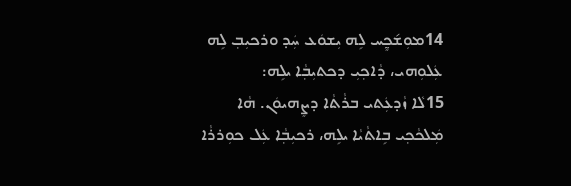14ܡܘܼܫ݇ܟ̰ܸܚ ܠܹܗ ܝܼܫܘܿܥ ܚܲܕ ܘܪܟܝܼܒ݂ ܠܹܗ ܥܲܠܘܼܗܝ، ܕܵܐܟ݂ܝܼ ܕܟܬܝܼܒ݂ܵܐ ܝܠܹܗ:
15ܠܵܐ ܙܵܕܥܲܬܝ ܒܪܵܬܵܐ ܕܨܸܗܝܘܿܢ. ܗܵܐ ܡܲܠܟܵܟ݂ܝ ܒܹܐܬܵܝܵܐ ܝܠܹܗ، ܪܟܝܼܒ݂ܵܐ ܥܲܠ ܟܘܼܪܪܵܐ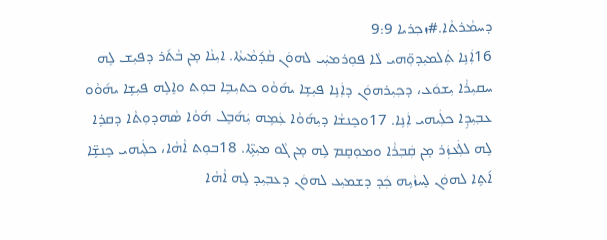ܕܚܡܵܪܬܵܐ.#ܙܟ݂ܪܝܐ 9:9
16ܐܲܢܹܐ ܬܲܠܡܝܼܕܘܼ̈ܗܝ ܠܵܐ ܦܘܼܪܡܝܲܝ ܠܗܘܿܢ ܩܵܕ݇ܡܵܝܬܵܐ. ܐܝܼܢܵܐ ܡ̣ܢ ܒܵܬ݇ܪ ܕܦܝܼܫ ܠܹܗ ܚܩܝܼܪܵܐ ܝܼܫܘܿܥ، ܕܟ݂ܝܼܪܗܘܿܢ ܕܐܲܢܹܐ ܦܝܼܫܹܐ ܝܗ݇ܘܵܘ ܟܬܝܼܒܹܐ ܒܘܼܬ ܘܐܸܠܹܗ ܦܝܼܫܹܐ ܝܗ݇ܘܵܘ ܥܒ݂ܝܼܕܹܐ ܟܠܲܝܗܝ ܐܲܢܹܐ. 17ܘܟܸܢܫܵܐ ܕܝܼܗ݇ܘܵܐ ܥܲܡܹܗ ܝܲܗ݇ܒܸܠ ܗ݇ܘܵܐ ܣܵܗܕܘܼܬܵܐ ܕܩܪܹܐ ܠܹܗ ܠܠܲܥܵܙܲܪ ܡ̣ܢ ܩܲܒ݂ܪܵܐ ܘܡܘܼܩܸܡ ܠܹܗ ܡ̣ܢ ܓܵܘ ܡܝܼܬܹ̈ܐ. 18ܒܘܼܬ ܐܵܗܵܐ، ܟܠܲܝܗܝ ܟܸܢܫܹ̈ܐ ܐ݇ܬܹܐ ܠܗܘܿܢ ܠܸܚܙܵܝܹܗ ܟܲܕ ܕܫܡܝܼܥ ܠܗܘܿܢ ܕܥܒ݂ܝܼܕ ܠܹܗ ܐܵܗܵܐ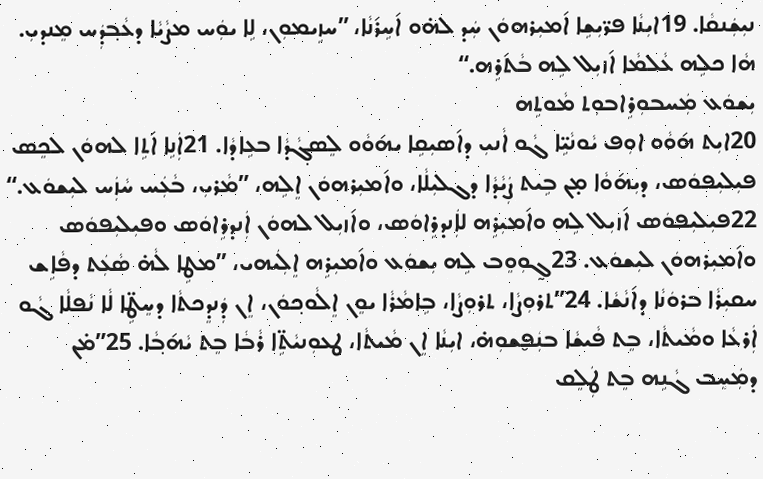ܢܝܼܫܲܢܩܵܐ. 19ܐܝܼܢܵܐ ܦܪ̈ܝܼܫܹܐ ܐ݇ܡܝܼܪܗܘܿܢ ܚܲܕ ܠܗ̇ܘ ܐ݇ܚܹܪ݇ܢܵܐ، ”ܚܙܹܝܡܘܼܢ، ܠܹܐ ܝܘܲܚ ܡܨܵܝܵܐ ܕܥܵܒ݂ܕܲܚ ܡܸܢܕܝܼ. ܗܵܐ ܟܠܹܗ ܥܵܠܡܵܐ ܐ݇ܙܝܼܠ ܠܹܗ ܒܵܬ݇ܪܹܗ.“
ܝܼܫܘܿܥ ܡܲܚܒܘܼܪܹܐܒܘܼܬ ܡܵܘܬܹܗ
20ܐܝܼܬ ܗ݇ܘܵܘ ܐܘܼܦ ܝܵܘܢܵܝܹ̈ܐ ܓܵܘ ܐܵܢܝܼ ܕܐ݇ܣܝܼܩܹܐ ܝܗ݇ܘܵܘ ܠܸܣܓ݂ܵܕܵܐ ܒܥܹܐܕܵܐ. 21ܐܲܢܹܐ ܐ݇ܬܹܐ ܠܗܘܿܢ ܠܟܸܣ ܦܝܼܠܝܼܦܘܿܣ، ܕܝܼܗ݇ܘܵܐ ܡ̣ܢ ܒܹܝܬ ܨܲܝܵܕܵܐ ܕܓܠܝܼܠܵܐ، ܘܐ݇ܡܝܼܪܗܘܿܢ ܐܸܠܹܗ، ”ܡܵܪܝܼ، ܒܵܥܲܚ ܚܵܙܲܚ ܠܝܼܫܘܿܥ.“ 22ܦܝܼܠܝܼܦܘܿܣ ܐ݇ܙܝܼܠ ܠܹܗ ܘܐ݇ܡܝܼܪܹܗ ܠܐܲܢܕܪܹܐܘܿܣ، ܘܐ݇ܙܝܼܠ ܠܗܘܿܢ ܐܲܢܕܪܹܐܘܿܣ ܘܦܝܼܠܝܼܦܘܿܣ ܘܐ݇ܡܝܼܪܗܘܿܢ ܠܝܼܫܘܿܥ. 23ܓ̰ܘܼܘܸܒ ܠܹܗ ܝܼܫܘܿܥ ܘܐ݇ܡܝܼܪܹܗ ܐܸܠܲܝܗܝ، ”ܡܛܹܐ ܠܵܗ̇ ܣܵܥܲܬ ܕܦܵܐܹܫ ܚܩܝܼܪܵܐ ܒܪܘܿܢܵܐ ܕܐ݇ܢܵܫܵܐ. 24”ܬܪܘܼܨܵܐ، ܬܪܘܼܨܵܐ، ܒܹܐܡܵܪܵܐ ܝܘܸܢ ܐܸܠܵܘܟ݂ܘܿܢ، ܐܸܢ ܕܲܢܕܸܟܬܵܐ ܕܚܸܛܹ̈ܐ ܠܵܐ ܢܵܦܠܵܐ ܓܵܘ ܐܲܪܥܵܐ ܘܡܵܝܬܵܐ، ܒܸܬ ܦܵܝܫܵܐ ܒܢܲܦ̮ܫܘܼܗ̇، ܐܝܼܢܵܐ ܐܸܢ ܡܵܝܬܵܐ، ܛܥܘܼܢܝܵܬܹ̈ܐ ܪܵܒܵܐ ܒܸܬ ܝܵܗ݇ܒ݂ܵܐ. 25”ܡ̇ܢ ܕܡܲܚܸܒ ܓܵܢܹܗ ܒܸܬ ܛܲܠܸܩ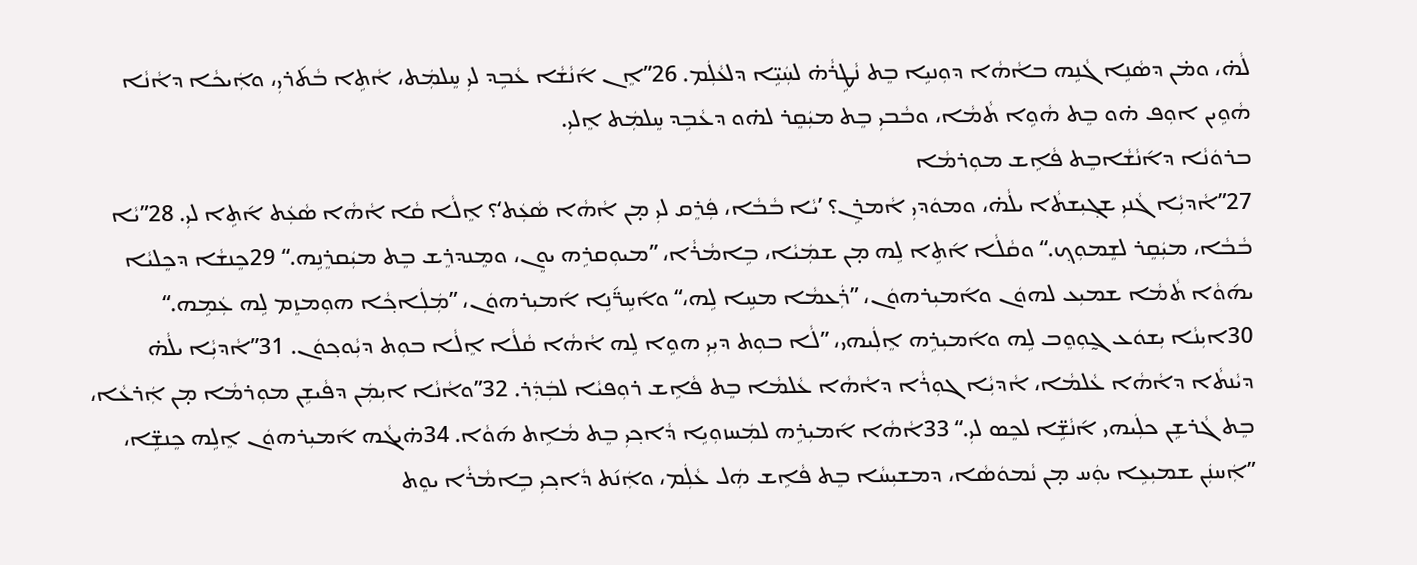ܠܵܗ̇، ܘܡ̇ܢ ܕܣܵܢܹܐ ܓܵܢܹܗ ܒܐܵܗܵܐ ܕܘܼܢܝܹܐ ܒܸܬ ܢܵܛܹܪܵܗ̇ ܠܚܲܝܹ̈ܐ ܕܠܥܵܠܲܡ. 26”ܐܸܢ ܐ݇ܢܵܫܵܐ ܥܵܒܹܕ ܠܝܼ ܚܸܠܡܲܬ، ܐܵܬܹܐ ܒܵܬ݇ܪܝܼ، ܘܐܲܝܟܵܐ ܕܐܵܢܵܐ ܗܵܘܹܝܢ ܐܘܼܦ ܗ̇ܘ ܒܸܬ ܗܵܘܹܐ ܬܵܡܵܐ، ܘܒܵܒܝܼ ܒܸܬ ܡܝܲܩܸܪ ܠܗ̇ܘ ܕܥܵܒܹܕ ܚܸܠܡܲܬ ܐܸܠܝܼ.
ܒܪܘܿܢܵܐ ܕܐ݇ܢܵܫܵܐܒܸܬ ܦܵܐܹܫ ܡܘܼܪܡܵܐ
27”ܐܵܕܝܼܵܐ ܓܵܢܝܼ ܫܓ݂ܝܼܫܬܵܐ ܝܠܵܗ̇، ܘܡܘܿܕܝܼ ܐܵܡܪܹܢ؟ ’ܝܵܐ ܒܵܒܵܐ، ܦܲܪܸܩ ܠܝܼ ܡ̣ܢ ܐܵܗܵܐ ܣܵܥܲܬ‘؟ ܐܸܠܵܐ ܩܵܐ ܐܵܗܵܐ ܣܵܥܲܬ ܐ݇ܬܹܐ ܠܝܼ. 28”ܝܵܐ ܒܵܒܵܐ، ܡܝܲܩܸܪ ܠܫܸܡܘܼܟ݂.“ ܘܩܵܠܵܐ ܐ݇ܬܹܐ ܠܹܗ ܡ̣ܢ ܫܡܲܝܵܐ، ܒܹܐܡܵܪܵܐ، ”ܡܝܘܼܩܪܹܗ ܝܘܸܢ، ܘܡܸܢܕܪܸܫ ܒܸܬ ܡܝܲܩܪܸܢܹܗ.“ 29ܟܸܢܫܵܐ ܕܟܸܠܝܵܐ ܝܗ݇ܘܵܐ ܬܵܡܵܐ ܫܡܝܼܥ ܠܗܘܿܢ ܘܐ݇ܡܝܼܪܗܘܿܢ، ”ܪܲܥܡܵܐ ܡܚܹܐ ܠܹܗ،“ ܘܐ݇ܚܹܪ̈݇ܢܹܐ ܐ݇ܡܝܼܪܗܘܿܢ، ”ܡܲܠܲܐܟ݂ܵܐ ܗܘܼܡܙܸܡ ܠܹܗ ܥܲܡܹܗ.“ 30ܐܝܼܢܵܐ ܝܼܫܘܿܥ ܓ̰ܘܼܘܸܒ ܠܹܗ ܘܐ݇ܡܝܼܪܹܗ ܐܸܠܲܝܗܝ، ”ܠܵܐ ܒܘܼܬ ܕܝܼܝܼ ܗܘܹܐ ܠܹܗ ܐܵܗܵܐ ܩܵܠܵܐ ܐܸܠܵܐ ܒܘܼܬ ܕܝܼܵܘܟ݂ܘܿܢ. 31”ܐܵܕܝܼܵܐ ܝܠܵܗ̇ ܕܝܵܢܬܵܐ ܕܐܵܗܵܐ ܥܵܠܡܵܐ، ܐܵܕܝܼܵܐ ܓܘܼܪܵܐ ܕܐܵܗܵܐ ܥܵܠܡܵܐ ܒܸܬ ܦܵܐܹܫ ܪܘܼܦܝܵܐ ܠܒܲܕܲܪ. 32”ܘܐܵܢܵܐ ܐܝܼܡܲܢ ܕܦܵܝܫܹܢ ܡܘܼܪܡܵܐ ܡ̣ܢ ܐܲܪܥܵܐ، ܒܸܬ ܓܵܪܫܹܢ ܟܠܲܝܗܝ ܐ݇ܢܵܫܹ̈ܐ ܠܟܸܣ ܠܝܼ.“ 33ܐܵܗܵܐ ܐ݇ܡܝܼܪܹܗ ܠܡܲܚܙܘܼܝܹܐ ܕܵܐܟ݂ܝܼ ܒܸܬ ܡܵܐܹܬ ܗ݇ܘܵܐ. 34ܗ̇ܝܓܵܗ ܐ݇ܡܝܼܪܗܘܿܢ ܐܸܠܹܗ ܟܸܢܫܹ̈ܐ، ”ܐܲܚܢܲܢ ܫܡܝܼܥܹܐ ܝܘܲܚ ܡ̣ܢ ܢܵܡܘܿܣܵܐ، ܕܡܫܝܼܚܵܐ ܒܸܬ ܦܵܐܹܫ ܗܲܠ ܥܵܠܲܡ، ܘܐܲܢ݇ܬ ܕܵܐܟ݂ܝܼ ܒܹܐܡܵܪܵܐ ܝܘܸܬ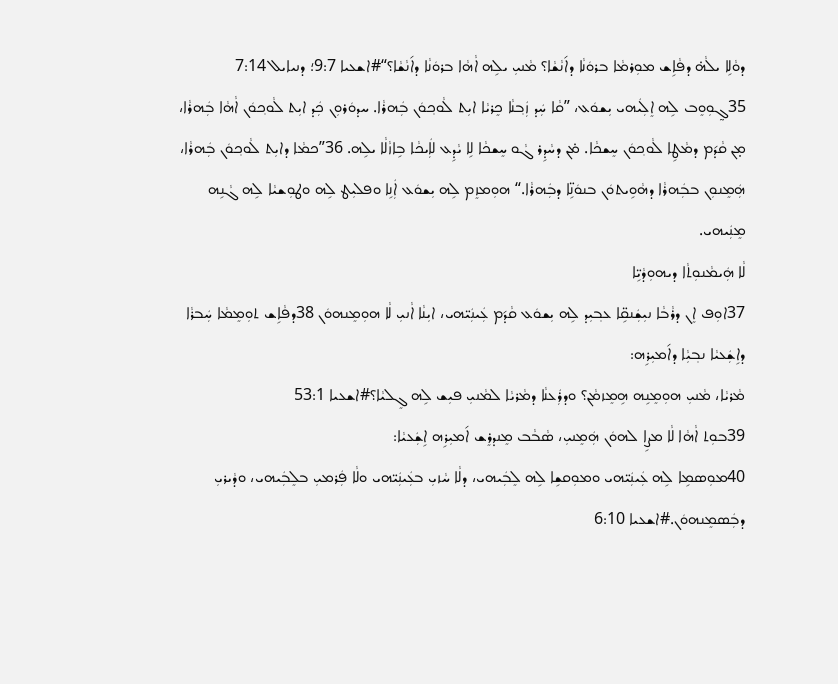ܕܘܵܠܹܐ ܝܠܵܗ̇ ܕܦܵܐܹܫ ܡܘܼܪܡܵܐ ܒܪܘܿܢܵܐ ܕܐ݇ܢܵܫܵܐ؟ ܡܵܢܝܼ ܝܠܹܗ ܐܵܗܵܐ ܒܪܘܿܢܵܐ ܕܐ݇ܢܵܫܵܐ؟“#ܐܫܥܝܐ 9:7؛ ܕܢܝܐܝܠ 7:14 35ܓ̰ܘܼܘܸܒ ܠܹܗ ܐܸܠܲܝܗܝ ܝܼܫܘܿܥ، ”ܩܵܐ ܚܲܕ ܙܲܒ݂ܢܵܐ ܟܸܪܝܵܐ ܐܝܼܬ ܠܵܘܟ݂ܘܿܢ ܒܲܗܪܵܐ. ܚܕܘܿܪܘܼܢ ܟܲܕ ܐܝܼܬ ܠܵܘܟ݂ܘܿܢ ܐܵܗܵܐ ܒܲܗܪܵܐ، ܡ̣ܢ ܩܵܕ݇ܡ ܕܡܵܛܹܐ ܠܵܘܟ݂ܘܿܢ ܚܸܫܟܵܐ. ܡ̇ܢ ܕܚܵܕܹܪ ܓܵܘ ܚܸܫܟܵܐ ܠܹܐ ܝܵܕܹܥ ܠܐܲܝܟܵܐ ܒܹܐܙܵܠܵܐ ܝܠܹܗ. 36”ܟܡܵܐ ܕܐܝܼܬ ܠܵܘܟ݂ܘܿܢ ܒܲܗܪܵܐ، ܗܲܡܸܢܘܼܢ ܒܒܲܗܪܵܐ ܕܗܵܘܹܝܬܘܿܢ ܒܢܘܿܢܹ̈ܐ ܕܒܲܗܪܵܐ.“ ܗܘܼܡܙܸܡ ܠܹܗ ܝܼܫܘܿܥ ܐܲܢܹܐ ܘܦܠܝܼܛ ܠܹܗ ܘܛܘܼܫܝܵܐ ܠܹܗ ܓܵܢܹܗ ܡܸܢܲܝܗܝ.
ܠܵܐ ܗܲܝܡܵܢܘܼܬܵܐ ܕܝܗܘܼܕܵܝܹ̈ܐ
37ܐܘܼܦ ܐܸܢ ܕܪܵܒܵܐ ܢܝܼܫܲܢܩܹ̈ܐ ܥܒ݂ܝܼܕ ܠܹܗ ܝܼܫܘܿܥ ܩܵܕ݇ܡ ܥܲܝܢܲܝ̈ܗܝ، ܐܝܼܢܵܐ ܐܵܢܝܼ ܠܵܐ ܗܘܼܡܸܢܗܘܿܢ 38ܕܦܵܐܹܫ ܬܘܼܡܸܡܵܐ ܚܲܒܪܵܐ ܕܐܹܫܲܥܝܵܐ ܢܒ݂ܝܼܵܐ ܕܐ݇ܡܝܼܪܹܗ:
ܡܵܪܝܵܐ، ܡܵܢܝܼ ܗܘܼܡܸܢܹܗ ܗܹܡܸܙܡܵܢ؟ ܘܕܪܲܥܢܵܐ ܕܡܵܪܝܵܐ ܠܡܵܢܝܼ ܦܝܼܫ ܠܹܗ ܓܸܠܝܵܐ؟#ܐܫܥܝܐ 53:1
39ܒܘܼܬ ܐܵܗܵܐ ܠܵܐ ܡܨܹܐ ܠܗܘܿܢ ܗܲܡܸܢܝܼ، ܣܵܒܵܒ ܡܸܢܕܪܸܫ ܐ݇ܡܝܼܪܹܗ ܐܹܫܲܥܝܵܐ:
40ܡܘܼܣܡܹܐ ܠܹܗ ܥܲܝܢܲܝ̈ܗܝ ܘܡܘܼܩܫܹܐ ܠܹܗ ܠܸܒܲܝܗܝ، ܕܠܵܐ ܚܵܙܝܼ ܒܥܲܝܢܲܝ̈ܗܝ ܘܠܵܐ ܦܲܪܡܝܼ ܒܠܸܒܲܝܗܝ، ܘܕܵܝܪܝܼ ܕܒܲܣܡܸܢܗܘܿܢ.#ܐܫܥܝܐ 6:10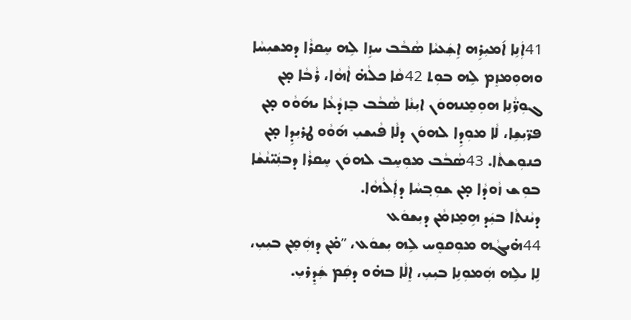41ܐܲܢܹܐ ܐ݇ܡܝܼܪܹܗ ܐܹܫܲܥܝܵܐ ܣܵܒܵܒ ܚܙܹܐ ܠܹܗ ܚܸܩܪܵܐ ܕܡܫܝܼܚܵܐ ܘܗܘܼܡܙܸܡ ܠܹܗ ܒܘܼܬ 42ܩܵܐ ܟܠܵܗ̇ ܐܵܗܵܐ، ܪܵܒܵܐ ܡ̣ܢ ܓܘܼܪ̈ܵܢܹܐ ܗܘܼܡܸܢܗܘܿܢ ܐܝܼܢܵܐ ܣܵܒܵܒ ܒܸܙܕܵܥܵܐ ܝܗ݇ܘܵܘ ܡ̣ܢ ܦܪ̈ܝܼܫܹܐ، ܠܵܐ ܡܘܼܕܹܐ ܠܗܘܿܢ ܕܠܵܐ ܦܵܝܫܝܼ ܗ݇ܘܵܘ ܛܪܝܼܕܹܐ ܡ̣ܢ ܟܢܘܼܫܬܵܐ. 43ܣܵܒܵܒ ܡܘܼܚܸܒ ܠܗܘܿܢ ܚܸܩܪܵܐ ܕܒܢܲܝ̈ܢܵܫܵܐ ܒܘܼܫ ܙܵܘܕܵܐ ܡ̣ܢ ܫܘܼܒ݂ܚܵܐ ܕܐܲܠܵܗܵܐ.
ܕܝܵܢܬܵܐ ܒܝܲܕ ܗܹܡܸܙܡܵܢ ܕܝܼܫܘܿܥ
44ܗ̇ܝܓܵܗ ܡܘܼܩܘܸܚ ܠܹܗ ܝܼܫܘܿܥ، ”ܡ̇ܢ ܕܗܲܡܸܢ ܒܝܼܝܼ، ܠܹܐ ܝܠܹܗ ܗܲܡܘܼܢܹܐ ܒܝܼܝܼ، ܐܸܠܵܐ ܒܗ̇ܘ ܕܩܲܡ ܫܲܕܸܪܝܼ.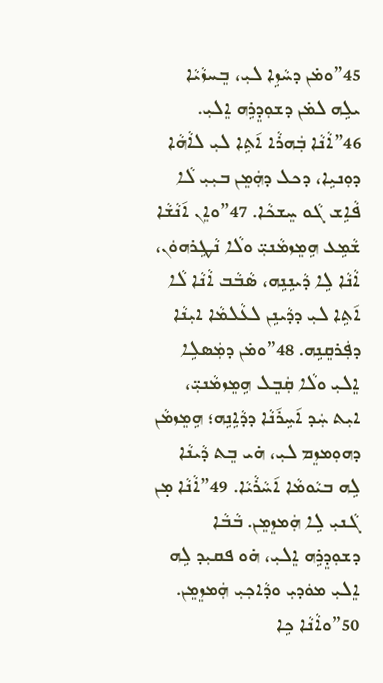45”ܘܡ̇ܢ ܕܚܵܙܹܐ ܠܝܼ، ܒܸܚܙܵܝܵܐ ܝܠܹܗ ܠܡ̇ܢ ܕܫܘܼܕܸܪܹܗ ܐܸܠܝܼ. 46”ܐܵܢܵܐ ܒܲܗܪܵܐ ܐ݇ܬܹܐ ܠܝܼ ܠܐܵܗܵܐ ܕܘܼܢܝܹܐ، ܕܟܠ ܕܗܲܡܸܢ ܒܝܼܝܼ ܠܵܐ ܦܵܐܹܫ ܓܵܘ ܚܸܫܟܵܐ. 47”ܘܐܸܢ ܐ݇ܢܵܫܵܐ ܫܵܡܹܥ ܗܹܡܸܙܡܵܢܝܼ̈ ܘܠܵܐ ܢܵܛܹܪܗܘܿܢ، ܐܵܢܵܐ ܠܹܐ ܕܵܝܢܹܢܹܗ، ܣܵܒܵܒ ܐܵܢܵܐ ܠܵܐ ܐ݇ܬܹܐ ܠܝܼ ܕܕܵܝܢܹܢ ܠܥܵܠܡܵܐ ܐܝܼܢܵܐ ܕܦܲܪܩܸܢܹܗ. 48”ܘܡ̇ܢ ܕܡܲܣܠܹܐ ܐܸܠܝܼ ܘܠܵܐ ܩܲܒܸܠ ܗܹܡܸܙܡܵܢܝܼ̈، ܐܝܼܬ ܚܲܕ ܐ݇ܚܹܪ݇ܢܵܐ ܕܕܵܐܹܢܹܗ؛ ܗܹܡܸܙܡܵܢ ܕܗܘܼܡܙܸܡ ܠܝܼ، ܗ̇ܝ ܒܸܬ ܕܵܝܢܵܐ ܠܹܗ ܒܝܵܘܡܵܐ ܐ݇ܚܵܪܵܝܵܐ. 49”ܐܵܢܵܐ ܡ̣ܢ ܓܵܢܝܼ ܠܹܐ ܗܲܡܙܸܡܸܢ. ܒܵܒܵܐ ܕܫܘܼܕܸܪܹܗ ܐܸܠܝܼ، ܗ̇ܘ ܦܩܝܼܕ ܠܹܗ ܐܸܠܝܼ ܡܘܿܕܝܼ ܘܕܵܐܟ݂ܝܼ ܗܲܡܙܸܡܸܢ. 50”ܘܐܵܢܵܐ ܟܹܐ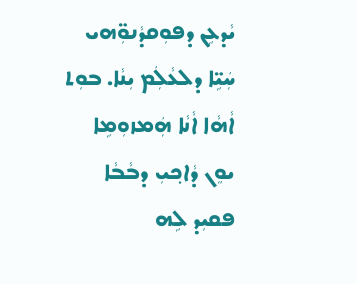ܝܵܕܥܹܢ ܕܦܘܼܩܕܵܢܘܼ̈ܗܝ ܚܲܝܹ̈ܐ ܕܠܥܵܠܲܡ ܝܼܢܵܐ. ܒܘܼܬ ܐܵܗܵܐ ܐܵܢܵܐ ܗܲܡܙܘܼܡܹܐ ܝܘܸܢ ܕܵܐܟ݂ܝܼ ܕܒܵܒܵܐ ܦܩܝܼܕ ܠܹܗ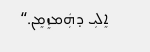ܐܸܠܝܼ ܕܗܲܡܙܸܡܸܢ.“